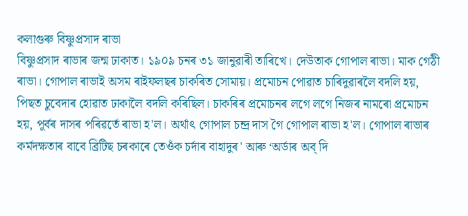কলাগুৰু বিষ্ণুপ্ৰসাদ ৰাভা
বিষ্ণুপ্ৰসাদ ৰাভাৰ জন্ম ঢাকাত। ১৯০৯ চনৰ ৩১ জানুৱাৰী তাৰিখে। দেউতাক গোপাল ৰাভা। মাক গেঠী ৰাভা। গোপাল ৰাভাই অসম ৰাইফলছৰ চাকৰিত সোমায়। প্ৰমোচন পোৱাত চাৰিদুৱাৰলৈ বদলি হয়, পিছত চুবেদাৰ হোৱাত ঢাকালৈ বদলি কৰিছিল। চাকৰিৰ প্ৰমোচনৰ লগে লগে নিজৰ নামৰো প্ৰমোচন হয়, পূৰ্বৰ দাসৰ পৰিৱৰ্তে ৰাভা হ'ল। অর্থাৎ গোপাল চন্দ্র দাস গৈ গোপাল ৰাভা হ'ল। গোপাল ৰাভাৰ কৰ্মদক্ষতাৰ বাবে ব্ৰিটিছ চৰকাৰে তেওঁক চৰ্দাৰ বাহাদুৰ' আৰু ‘অৰ্ডাৰ অব্ দি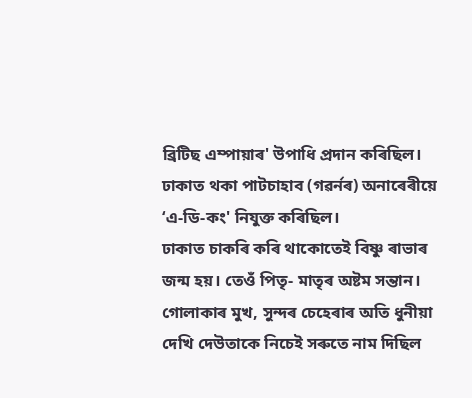ব্ৰিটিছ এম্পায়াৰ' উপাধি প্ৰদান কৰিছিল। ঢাকাত থকা পাটচাহাব (গৱর্নৰ) অনাৰেৰীয়ে ‘এ-ডি-কং' নিযুক্ত কৰিছিল।
ঢাকাত চাকৰি কৰি থাকোতেই বিষ্ণু ৰাভাৰ জন্ম হয়। তেওঁ পিতৃ- মাতৃৰ অষ্টম সন্তান। গোলাকাৰ মুখ, সুন্দৰ চেহেৰাৰ অতি ধুনীয়া দেখি দেউতাকে নিচেই সৰুতে নাম দিছিল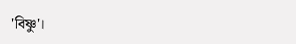'বিষ্ণু'।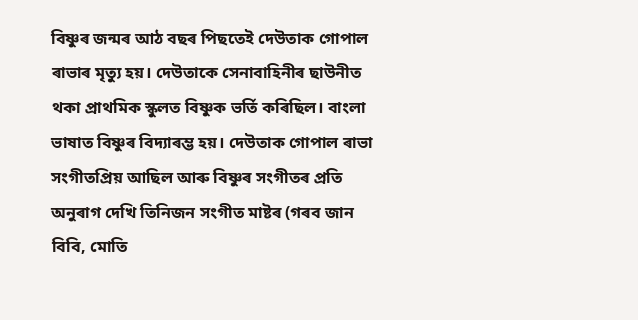বিষ্ণুৰ জন্মৰ আঠ বছৰ পিছতেই দেউতাক গোপাল ৰাভাৰ মৃত্যু হয়। দেউতাকে সেনাবাহিনীৰ ছাউনীত থকা প্রাথমিক স্কুলত বিষ্ণুক ভৰ্তি কৰিছিল। বাংলা ভাষাত বিষ্ণুৰ বিদ্যাৰম্ভ হয়। দেউতাক গোপাল ৰাভা সংগীতপ্রিয় আছিল আৰু বিষ্ণুৰ সংগীতৰ প্ৰতি অনুৰাগ দেখি তিনিজন সংগীত মাষ্টৰ (গৰব জান বিবি, মোতি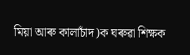মিয়া আৰু কালাচাঁদ)ক ঘৰুৱা শিক্ষক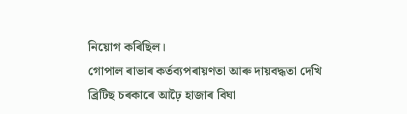নিয়োগ কৰিছিল।
গোপাল ৰাভাৰ কৰ্তব্যপৰায়ণতা আৰু দায়বদ্ধতা দেখি ব্ৰিটিছ চৰকাৰে আঢ়ৈ হাজাৰ বিঘা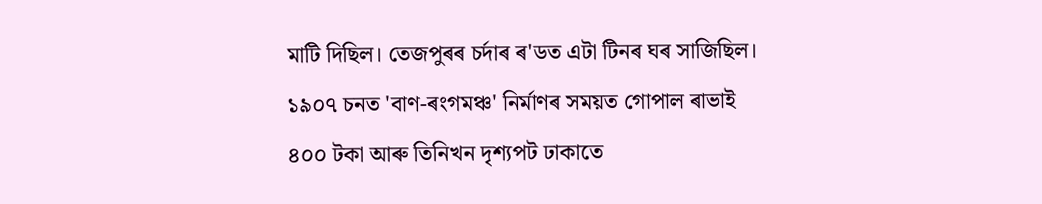মাটি দিছিল। তেজপুৰৰ চৰ্দাৰ ৰ'ডত এটা টিনৰ ঘৰ সাজিছিল। ১৯০৭ চনত 'বাণ-ৰংগমঞ্চ' নিৰ্মাণৰ সময়ত গোপাল ৰাভাই ৪০০ টকা আৰু তিনিখন দৃশ্যপট ঢাকাতে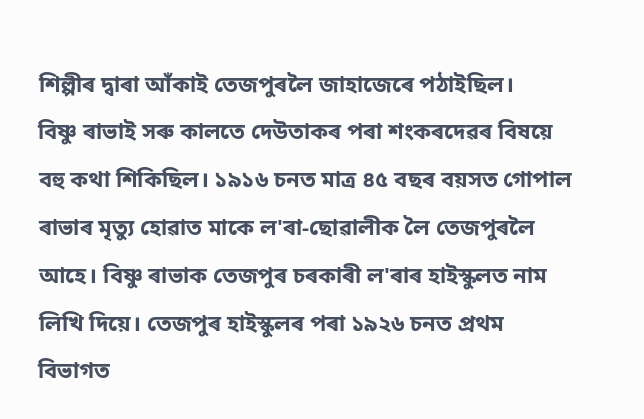শিল্পীৰ দ্বাৰা আঁকাই তেজপুৰলৈ জাহাজেৰে পঠাইছিল।
বিষ্ণু ৰাভাই সৰু কালতে দেউতাকৰ পৰা শংকৰদেৱৰ বিষয়ে বহু কথা শিকিছিল। ১৯১৬ চনত মাত্র ৪৫ বছৰ বয়সত গোপাল ৰাভাৰ মৃত্যু হোৱাত মাকে ল'ৰা-ছোৱালীক লৈ তেজপুৰলৈ আহে। বিষ্ণু ৰাভাক তেজপুৰ চৰকাৰী ল'ৰাৰ হাইস্কুলত নাম লিখি দিয়ে। তেজপুৰ হাইস্কুলৰ পৰা ১৯২৬ চনত প্ৰথম বিভাগত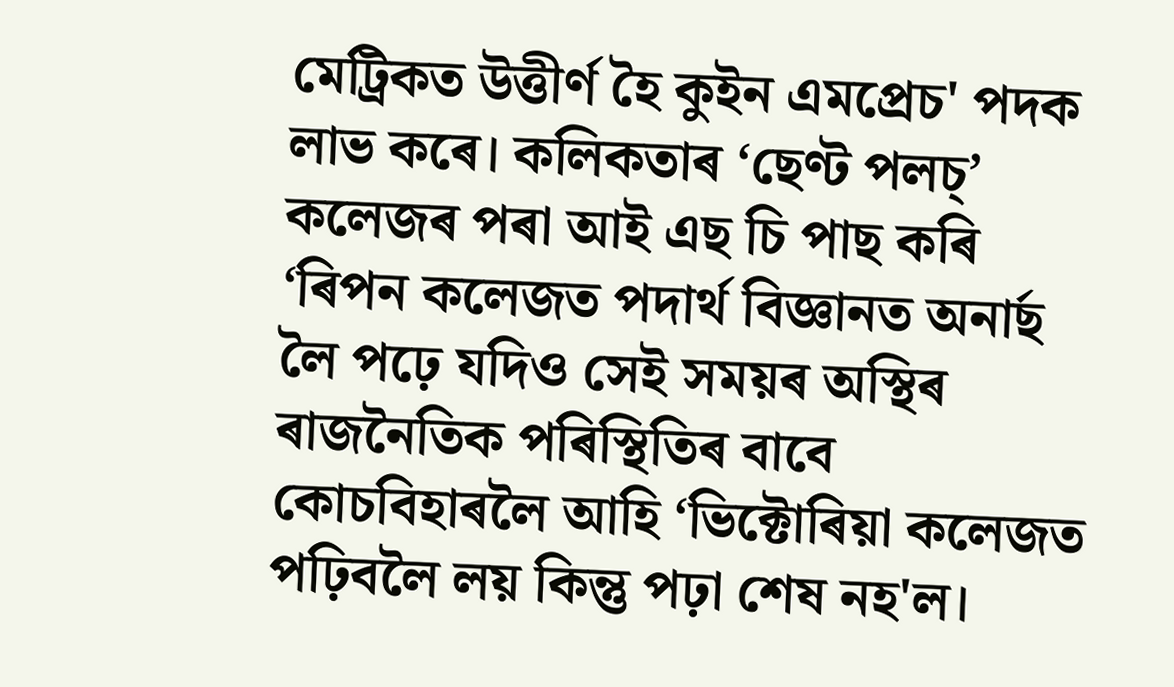মেট্ৰিকত উত্তীৰ্ণ হৈ কুইন এমপ্ৰেচ' পদক লাভ কৰে। কলিকতাৰ ‘ছেণ্ট পলচ্’ কলেজৰ পৰা আই এছ চি পাছ কৰি ‘ৰিপন কলেজত পদার্থ বিজ্ঞানত অনাৰ্ছ লৈ পঢ়ে যদিও সেই সময়ৰ অস্থিৰ ৰাজনৈতিক পৰিস্থিতিৰ বাবে কোচবিহাৰলৈ আহি ‘ভিক্টোৰিয়া কলেজত পঢ়িবলৈ লয় কিন্তু পঢ়া শেষ নহ'ল।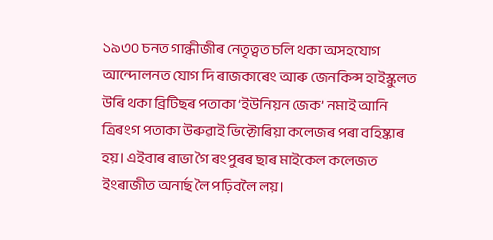১৯৩০ চনত গান্ধীজীৰ নেতৃত্বত চলি থকা অসহযোগ আন্দোলনত যোগ দি ৰাজকাৰেং আৰু জেনকিন্স হাইস্কুলত উৰি থকা ব্ৰিটিছৰ পতাকা ‘ইউনিয়ন জেক’ নমাই আনি ত্ৰিৰংগ পতাকা উৰুৱাই ভিক্টোৰিয়া কলেজৰ পৰা বহিষ্কাৰ হয়। এইবাৰ ৰাভা গৈ ৰংপুৰৰ ছাৰ মাইকেল কলেজত ইংৰাজীত অনাৰ্ছ লৈ পঢ়িবলৈ লয়।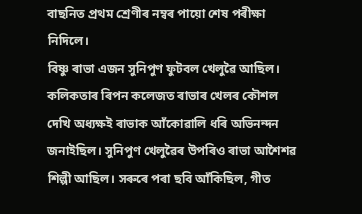বাছনিত প্ৰথম শ্ৰেণীৰ নম্বৰ পায়ো শেষ পৰীক্ষা নিদিলে।
বিষ্ণু ৰাভা এজন সুনিপুণ ফুটবল খেলুৱৈ আছিল। কলিকতাৰ ৰিপন কলেজত ৰাভাৰ খেলৰ কৌশল দেখি অধ্যক্ষই ৰাভাক আঁকোৱালি ধৰি অভিনন্দন জনাইছিল। সুনিপুণ খেলুৱৈৰ উপৰিও ৰাভা আশৈশৱ শিল্পী আছিল। সৰুৰে পৰা ছবি আঁকিছিল, গীত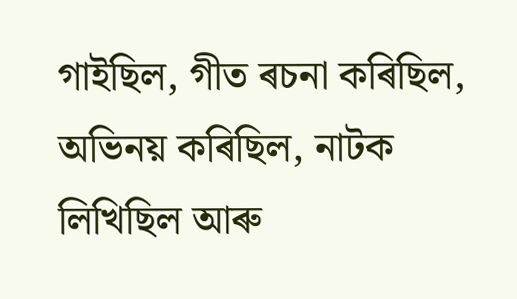গাইছিল, গীত ৰচনা কৰিছিল, অভিনয় কৰিছিল, নাটক লিখিছিল আৰু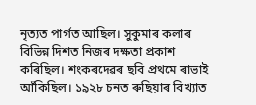নৃত্যত পাৰ্গত আছিল। সুকুমাৰ কলাৰ বিভিন্ন দিশত নিজৰ দক্ষতা প্ৰকাশ কৰিছিল। শংকৰদেৱৰ ছবি প্ৰথমে ৰাভাই আঁকিছিল। ১৯২৮ চনত ৰুছিয়াৰ বিখ্যাত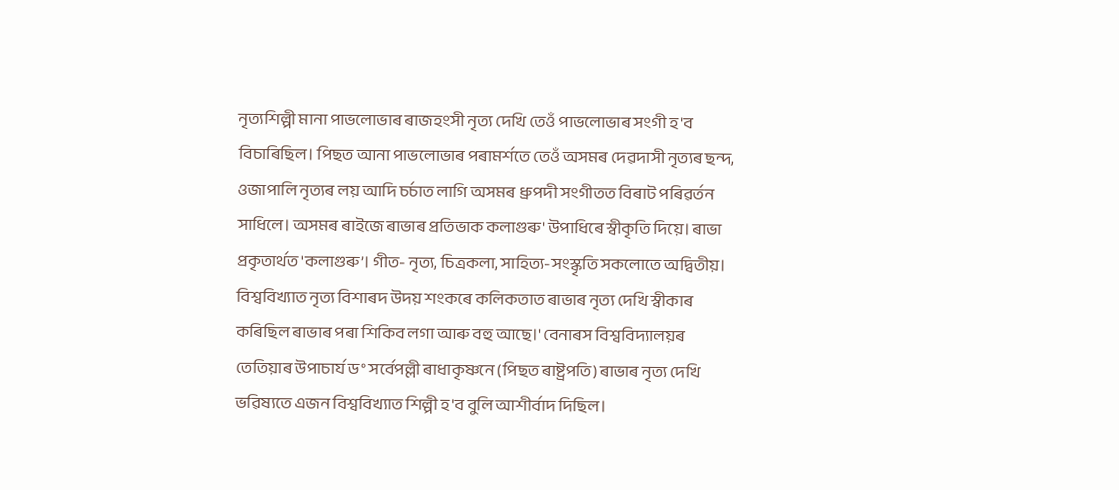নৃত্যশিল্পী মানা পাভলোভাৰ ৰাজহংসী নৃত্য দেখি তেওঁ পাভলোভাৰ সংগী হ'ব বিচাৰিছিল। পিছত আনা পাভলোভাৰ পৰামৰ্শতে তেওঁ অসমৰ দেৱদাসী নৃত্যৰ ছন্দ, ওজাপালি নৃত্যৰ লয় আদি চৰ্চাত লাগি অসমৰ ধ্রুপদী সংগীতত বিৰাট পৰিৱৰ্তন সাধিলে। অসমৰ ৰাইজে ৰাভাৰ প্ৰতিভাক কলাগুৰু' উপাধিৰে স্বীকৃতি দিয়ে। ৰাভা প্ৰকৃতাৰ্থত 'কলাগুৰু’। গীত- নৃত্য, চিত্রকলা, সাহিত্য-সংস্কৃতি সকলোতে অদ্বিতীয়। বিশ্ববিখ্যাত নৃত্য বিশাৰদ উদয় শংকৰে কলিকতাত ৰাভাৰ নৃত্য দেখি স্বীকাৰ কৰিছিল ৰাভাৰ পৰা শিকিব লগা আৰু বহু আছে।' বেনাৰস বিশ্ববিদ্যালয়ৰ তেতিয়াৰ উপাচাৰ্য ড° সৰ্বেপল্লী ৰাধাকৃষ্ণনে (পিছত ৰাষ্ট্ৰপতি) ৰাভাৰ নৃত্য দেখি ভৱিষ্যতে এজন বিশ্ববিখ্যাত শিল্পী হ'ব বুলি আশীৰ্বাদ দিছিল।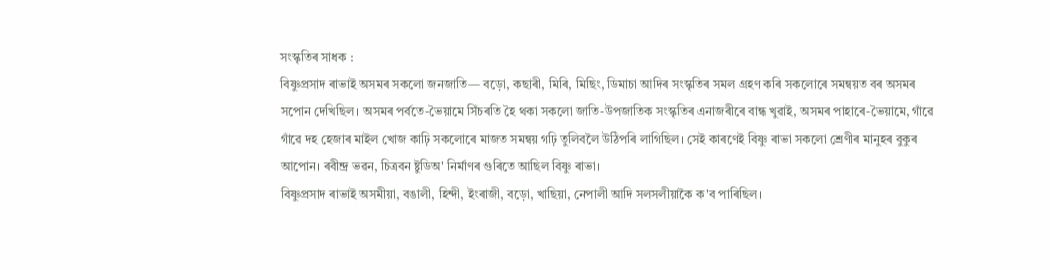সংস্কৃতিৰ সাধক :
বিষ্ণুপ্ৰসাদ ৰাভাই অসমৰ সকলো জনজাতি— বড়ো, কছাৰী, মিৰি, মিছিং, ডিমাচা আদিৰ সংস্কৃতিৰ সমল গ্ৰহণ কৰি সকলোৰে সমন্বয়ত বৰ অসমৰ সপোন দেখিছিল। অসমৰ পৰ্বতে-ভৈয়ামে সিঁচৰতি হৈ থকা সকলো জাতি-উপজাতিক সংস্কৃতিৰ এনাজৰীৰে বান্ধ খুৱাই, অসমৰ পাহাৰে-ভৈয়ামে, গাঁৱে গাঁৱে দহ হেজাৰ মাইল খোজ কাঢ়ি সকলোৰে মাজত সমন্বয় গঢ়ি তুলিবলৈ উঠিপৰি লাগিছিল। সেই কাৰণেই বিষ্ণু ৰাভা সকলো শ্ৰেণীৰ মানুহৰ বুকুৰ আপোন। ৰবীন্দ্ৰ ভৱন, চিত্রবন ষ্টুডিঅ' নিৰ্মাণৰ গুৰিতে আছিল বিষ্ণু ৰাভা।
বিষ্ণুপ্ৰসাদ ৰাভাই অসমীয়া, বঙালী, হিন্দী, ইংৰাজী, বড়ো, খাছিয়া, নেপালী আদি সলসলীয়াকৈ ক'ব পাৰিছিল।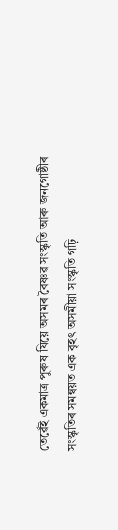তেৱেঁই একমাত্র পুৰুষ যিয়ে অসমৰ বৈষ্ণৱ সংস্কৃতি আৰু জনগোষ্ঠীৰ সংস্কৃতিৰ সমন্বয়ত এক বৃহৎ অসমীয়া সংস্কৃতি গঢ়ি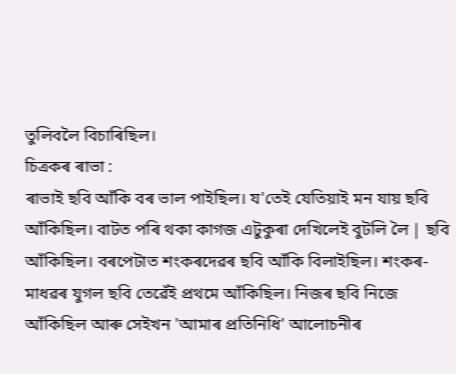তুলিবলৈ বিচাৰিছিল।
চিত্ৰকৰ ৰাভা :
ৰাভাই ছবি আঁকি বৰ ভাল পাইছিল। য'তেই যেতিয়াই মন যায় ছবি আঁকিছিল। বাটত পৰি থকা কাগজ এটুকুৰা দেখিলেই বুটলি লৈ | ছবি আঁকিছিল। বৰপেটাত শংকৰদেৱৰ ছবি আঁকি বিলাইছিল। শংকৰ-মাধৱৰ যুগল ছবি তেৱেঁই প্রথমে আঁকিছিল। নিজৰ ছবি নিজে আঁকিছিল আৰু সেইখন 'আমাৰ প্ৰতিনিধি' আলোচনীৰ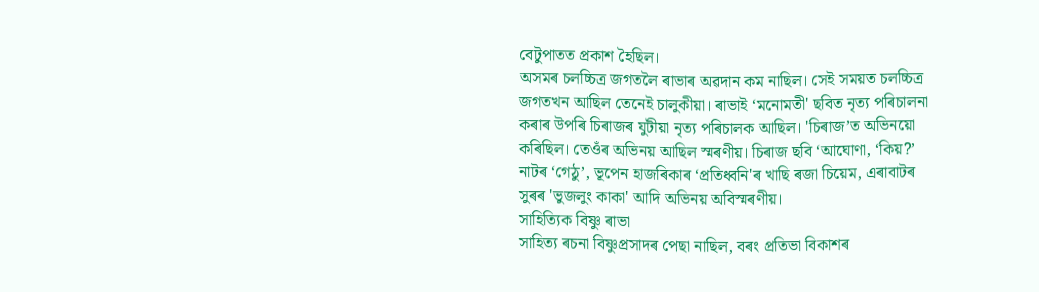বেটুপাতত প্ৰকাশ হৈছিল।
অসমৰ চলচ্চিত্ৰ জগতলৈ ৰাভাৰ অৱদান কম নাছিল। সেই সময়ত চলচ্চিত্ৰ জগতখন আছিল তেনেই চালুকীয়া। ৰাভাই ‘মনোমতী' ছবিত নৃত্য পৰিচালনা কৰাৰ উপৰি চিৰাজৰ যুটীয়া নৃত্য পৰিচালক আছিল। 'চিৰাজ’ত অভিনয়ো কৰিছিল। তেওঁৰ অভিনয় আছিল স্মৰণীয়। চিৰাজ ছবি ‘আঘোণা, ‘কিয়?’ নাটৰ ‘গেঠু’, ভূপেন হাজৰিকাৰ ‘প্ৰতিধ্বনি'ৰ খাছি ৰজা চিয়েম, এৰাবাটৰ সুৰৰ 'ভুজলুং কাকা' আদি অভিনয় অবিস্মৰণীয়।
সাহিত্যিক বিষ্ণু ৰাভা
সাহিত্য ৰচনা বিষ্ণুপ্ৰসাদৰ পেছা নাছিল, বৰং প্রতিভা বিকাশৰ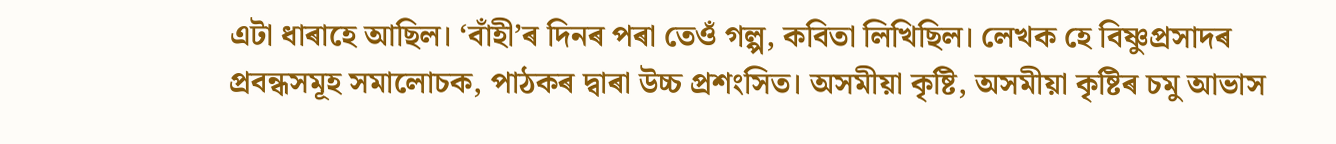এটা ধাৰাহে আছিল। ‘বাঁহী’ৰ দিনৰ পৰা তেওঁ গল্প, কবিতা লিখিছিল। লেখক হে বিষ্ণুপ্ৰসাদৰ প্ৰবন্ধসমূহ সমালোচক, পাঠকৰ দ্বাৰা উচ্চ প্রশংসিত। অসমীয়া কৃষ্টি, অসমীয়া কৃষ্টিৰ চমু আভাস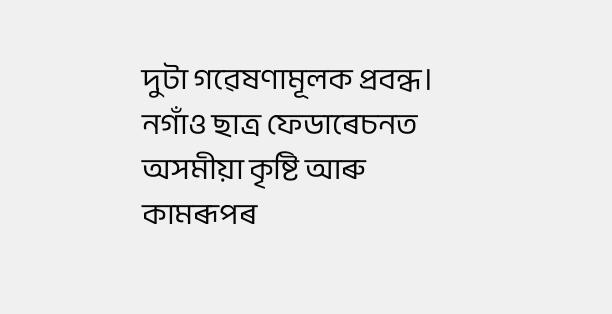দুটা গৱেষণামূলক প্রবন্ধ। নগাঁও ছাত্র ফেডাৰেচনত অসমীয়া কৃষ্টি আৰু কামৰূপৰ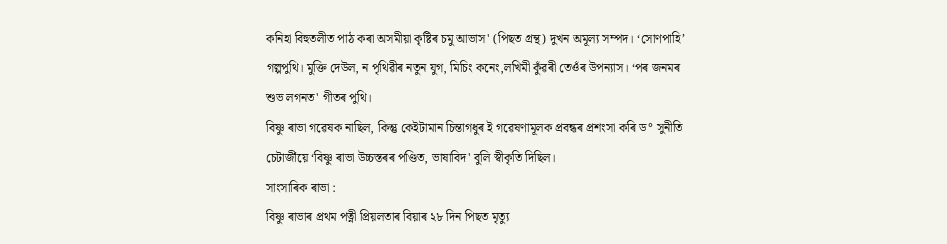কনিহা বিহুতলীত পাঠ কৰা অসমীয়া কৃষ্টিৰ চমু আভাস' (পিছত গ্ৰন্থ) দুখন অমূল্য সম্পদ। ‘সোণপাহি’ গল্পপুথি। মুক্তি দেউল, ন পৃথিৱীৰ নতুন যুগ, মিচিং কনেং,লখিমী কুঁৱৰী তেওঁৰ উপন্যাস। ‘পৰ জনমৰ শুভ লগনত' গীতৰ পুথি।
বিষ্ণু ৰাভা গৱেষক নাছিল, কিন্তু কেইটামান চিন্তাগধুৰ ই গৱেষণামূলক প্রবন্ধৰ প্ৰশংসা কৰি ড° সুনীতি চেটার্জীয়ে ‘বিষ্ণু ৰাভা উচ্চস্তৰৰ পণ্ডিত, ভাষাবিদ' বুলি স্বীকৃতি দিছিল।
সাংসাৰিক ৰাভা :
বিষ্ণু ৰাভাৰ প্ৰথম পত্নী প্ৰিয়লতাৰ বিয়াৰ ২৮ দিন পিছত মৃত্যু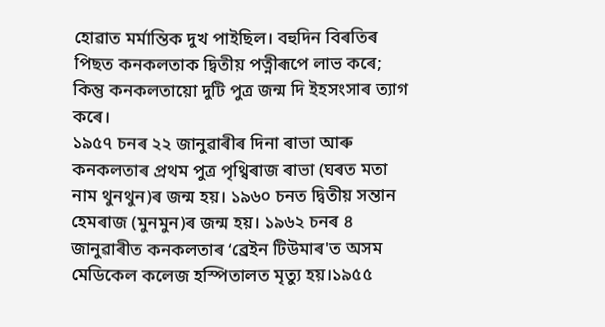হোৱাত মৰ্মান্তিক দুখ পাইছিল। বহুদিন বিৰতিৰ পিছত কনকলতাক দ্বিতীয় পত্নীৰূপে লাভ কৰে; কিন্তু কনকলতায়ো দুটি পুত্র জন্ম দি ইহসংসাৰ ত্যাগ কৰে।
১৯৫৭ চনৰ ২২ জানুৱাৰীৰ দিনা ৰাভা আৰু কনকলতাৰ প্ৰথম পুত্ৰ পৃথ্বিৰাজ ৰাভা (ঘৰত মতা নাম থুনথুন)ৰ জন্ম হয়। ১৯৬০ চনত দ্বিতীয় সন্তান হেমৰাজ (মুনমুন)ৰ জন্ম হয়। ১৯৬২ চনৰ ৪ জানুৱাৰীত কনকলতাৰ ‘ব্রেইন টিউমাৰ'ত অসম মেডিকেল কলেজ হস্পিতালত মৃত্যু হয়।১৯৫৫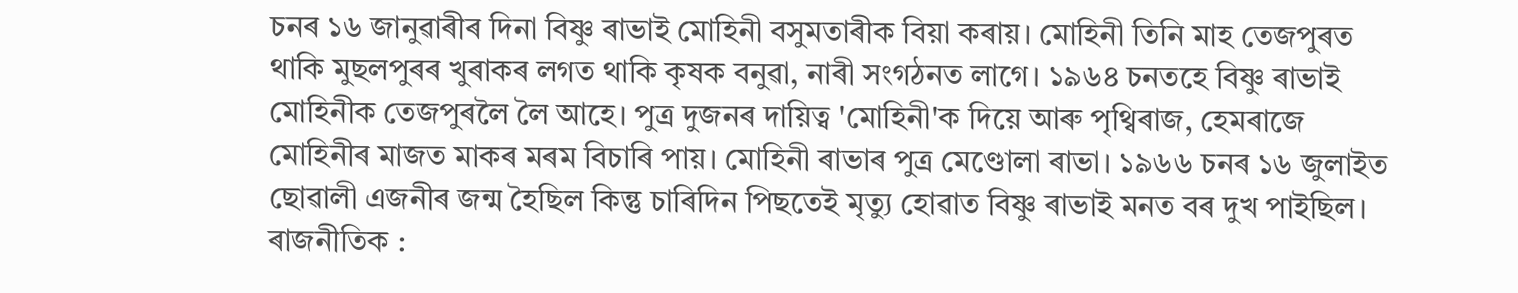চনৰ ১৬ জানুৱাৰীৰ দিনা বিষ্ণু ৰাভাই মোহিনী বসুমতাৰীক বিয়া কৰায়। মোহিনী তিনি মাহ তেজপুৰত থাকি মুছলপুৰৰ খুৰাকৰ লগত থাকি কৃষক বনুৱা, নাৰী সংগঠনত লাগে। ১৯৬৪ চনতহে বিষ্ণু ৰাভাই মোহিনীক তেজপুৰলৈ লৈ আহে। পুত্ৰ দুজনৰ দায়িত্ব 'মোহিনী'ক দিয়ে আৰু পৃথ্বিৰাজ, হেমৰাজে মোহিনীৰ মাজত মাকৰ মৰম বিচাৰি পায়। মোহিনী ৰাভাৰ পুত্ৰ মেণ্ডোলা ৰাভা। ১৯৬৬ চনৰ ১৬ জুলাইত ছোৱালী এজনীৰ জন্ম হৈছিল কিন্তু চাৰিদিন পিছতেই মৃত্যু হোৱাত বিষ্ণু ৰাভাই মনত বৰ দুখ পাইছিল।
ৰাজনীতিক :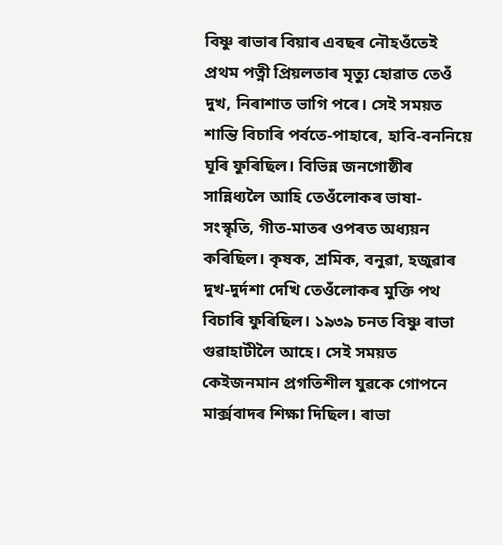বিষ্ণু ৰাভাৰ বিয়াৰ এবছৰ নৌহওঁতেই প্রথম পত্নী প্ৰিয়লতাৰ মৃত্যু হোৱাত তেওঁ দুখ, নিৰাশাত ভাগি পৰে। সেই সময়ত শান্তি বিচাৰি পৰ্বতে-পাহাৰে, হাবি-বননিয়ে ঘূৰি ফুৰিছিল। বিভিন্ন জনগোষ্ঠীৰ সান্নিধ্যলৈ আহি তেওঁলোকৰ ভাষা-সংস্কৃতি, গীত-মাতৰ ওপৰত অধ্যয়ন কৰিছিল। কৃষক, শ্রমিক, বনুৱা, হজুৱাৰ দুখ-দুৰ্দশা দেখি তেওঁলোকৰ মুক্তি পথ বিচাৰি ফুৰিছিল। ১৯৩৯ চনত বিষ্ণু ৰাভা গুৱাহাটীলৈ আহে। সেই সময়ত কেইজনমান প্রগতিশীল যুৱকে গোপনে মার্ক্সবাদৰ শিক্ষা দিছিল। ৰাভা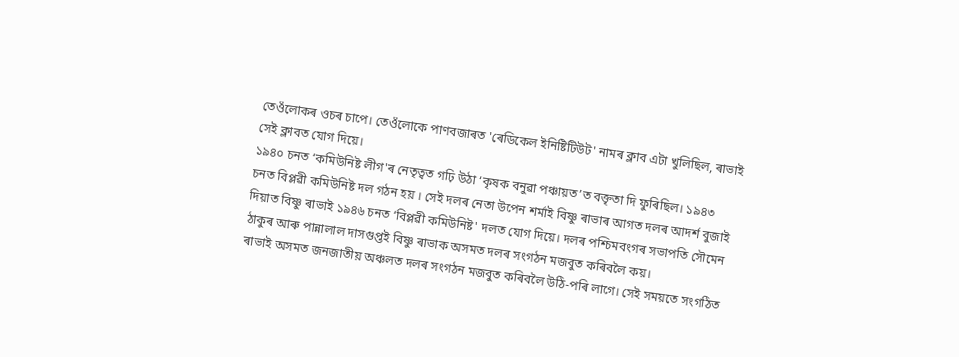তেওঁলোকৰ ওচৰ চাপে। তেওঁলোকে পাণবজাৰত 'ৰেডিকেল ইনিষ্টিটিউট' নামৰ ক্লাব এটা খুলিছিল, ৰাভাই সেই ক্লাবত যোগ দিয়ে।
১৯৪০ চনত ‘কমিউনিষ্ট লীগ'ৰ নেতৃত্বত গঢ়ি উঠা ‘কৃষক বনুৱা পঞ্চায়ত’ত বক্তৃতা দি ফুৰিছিল। ১৯৪৩ চনত বিপ্লৱী কমিউনিষ্ট দল গঠন হয় । সেই দলৰ নেতা উপেন শৰ্মাই বিষ্ণু ৰাভাৰ আগত দলৰ আদৰ্শ বুজাই দিয়াত বিষ্ণু ৰাভাই ১৯৪৬ চনত ‘বিপ্লৱী কমিউনিষ্ট' দলত যোগ দিয়ে। দলৰ পশ্চিমবংগৰ সভাপতি সৌমেন ঠাকুৰ আৰু পান্নালাল দাসগুপ্তই বিষ্ণু ৰাভাক অসমত দলৰ সংগঠন মজবুত কৰিবলৈ কয়।
ৰাভাই অসমত জনজাতীয় অঞ্চলত দলৰ সংগঠন মজবুত কৰিবলৈ উঠি-পৰি লাগে। সেই সময়তে সংগঠিত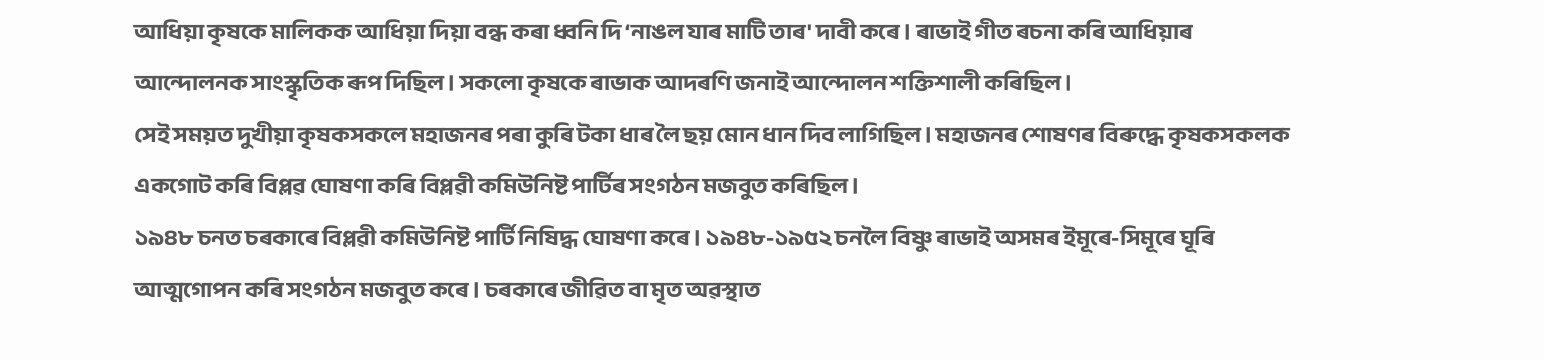আধিয়া কৃষকে মালিকক আধিয়া দিয়া বন্ধ কৰা ধ্বনি দি ‘নাঙল যাৰ মাটি তাৰ' দাবী কৰে। ৰাভাই গীত ৰচনা কৰি আধিয়াৰ আন্দোলনক সাংস্কৃতিক ৰূপ দিছিল। সকলো কৃষকে ৰাভাক আদৰণি জনাই আন্দোলন শক্তিশালী কৰিছিল।
সেই সময়ত দুখীয়া কৃষকসকলে মহাজনৰ পৰা কুৰি টকা ধাৰ লৈ ছয় মোন ধান দিব লাগিছিল। মহাজনৰ শোষণৰ বিৰুদ্ধে কৃষকসকলক একগোট কৰি বিপ্লৱ ঘোষণা কৰি বিপ্লৱী কমিউনিষ্ট পাৰ্টিৰ সংগঠন মজবুত কৰিছিল।
১৯৪৮ চনত চৰকাৰে বিপ্লৱী কমিউনিষ্ট পাৰ্টি নিষিদ্ধ ঘোষণা কৰে। ১৯৪৮-১৯৫২ চনলৈ বিষ্ণু ৰাভাই অসমৰ ইমূৰে-সিমূৰে ঘূৰি আত্মগোপন কৰি সংগঠন মজবুত কৰে। চৰকাৰে জীৱিত বা মৃত অৱস্থাত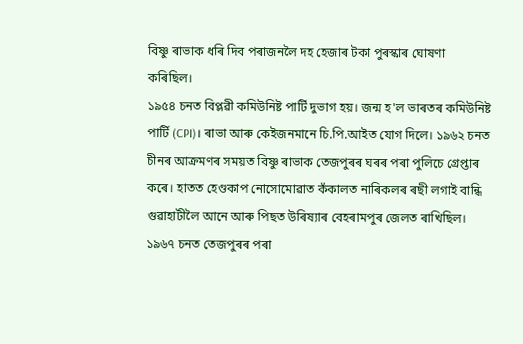বিষ্ণু ৰাভাক ধৰি দিব পৰাজনলৈ দহ হেজাৰ টকা পুৰস্কাৰ ঘোষণা কৰিছিল।
১৯৫৪ চনত বিপ্লৱী কমিউনিষ্ট পার্টি দুভাগ হয়। জন্ম হ'ল ভাৰতৰ কমিউনিষ্ট পাৰ্টি (CPI)। ৰাভা আৰু কেইজনমানে চি.পি.আইত যোগ দিলে। ১৯৬২ চনত চীনৰ আক্ৰমণৰ সময়ত বিষ্ণু ৰাভাক তেজপুৰৰ ঘৰৰ পৰা পুলিচে গ্ৰেপ্তাৰ কৰে। হাতত হেণ্ডকাপ নোসোমোৱাত কঁকালত নাৰিকলৰ ৰছী লগাই বান্ধি গুৱাহাটীলৈ আনে আৰু পিছত উৰিষ্যাৰ বেহৰামপুৰ জেলত ৰাখিছিল।
১৯৬৭ চনত তেজপুৰৰ পৰা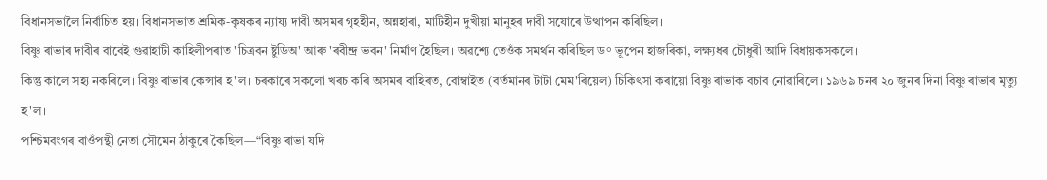বিধানসভালৈ নির্বাচিত হয়। বিধানসভাত শ্রমিক-কৃষকৰ ন্যায্য দাবী অসমৰ গৃহহীন, অন্নহাৰা, মাটিহীন দুখীয়া মানুহৰ দাবী সযোৰে উত্থাপন কৰিছিল।
বিষ্ণু ৰাভাৰ দাবীৰ বাবেই গুৱাহাটী কাহিলীপৰাত 'চিত্ৰবন ষ্টুডিঅ' আৰু 'ৰবীন্দ্ৰ ভবন' নিৰ্মাণ হৈছিল। অৱশ্যে তেওঁক সমৰ্থন কৰিছিল ড° ভূপেন হাজৰিকা, লক্ষ্যধৰ চৌধুৰী আদি বিধায়কসকলে।
কিন্তু কালে সহ্য নকৰিলে। বিষ্ণু ৰাভাৰ কেন্সাৰ হ'ল। চৰকাৰে সকলো খৰচ কৰি অসমৰ বাহিৰত, বোম্বাইত (বৰ্তমানৰ টাটা মেম'ৰিয়েল) চিকিৎসা কৰায়ো বিষ্ণু ৰাভাক বচাব নোৱাৰিলে। ১৯৬৯ চনৰ ২০ জুনৰ দিনা বিষ্ণু ৰাভাৰ মৃত্যু হ'ল।
পশ্চিমবংগৰ বাওঁপন্থী নেতা সৌমেন ঠাকুৰে কৈছিল—“বিষ্ণু ৰাভা যদি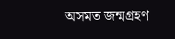অসমত জন্মগ্ৰহণ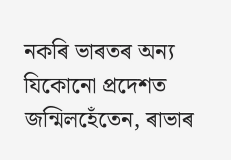নকৰি ভাৰতৰ অন্য যিকোনো প্ৰদেশত জন্মিলহেঁতেন, ৰাভাৰ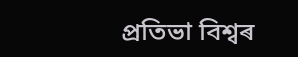প্ৰতিভা বিশ্বৰ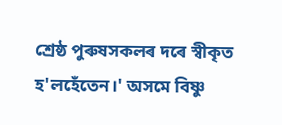শ্ৰেষ্ঠ পুৰুষসকলৰ দৰে স্বীকৃত হ'লহেঁতেন।' অসমে বিষ্ণু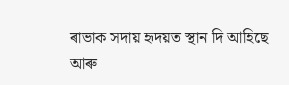ৰাভাক সদায় হৃদয়ত স্থান দি আহিছে আৰু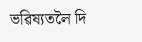ভৱিষ্যতলৈ দি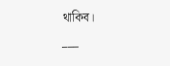থাকিব।
___